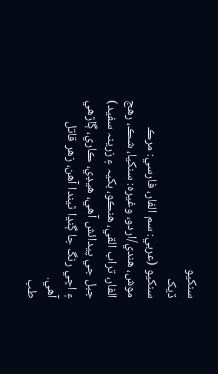سنکيو
ڏيک
سنکيو (عربي: سم الفار، فارسي: مرڪ موش، هندي/اردو، وغيره: سنکيا، شڪ، رهج الفار، تراب القي، هنڪو، بکيہ ۽ زرينہ سفيد) جبل جي پيدائش آهي، هيڊي، ڪاري، ڳاڙهي ۽ اڇي رنگ جا ڳنڍا ٿيندا آهن، زهر قاتل آهي.
طب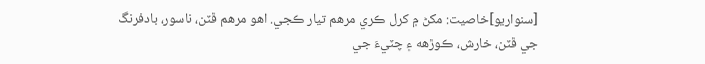[سنواريو]خاصيت: مکڻ ۾ کرل ڪري مرهم تيار ڪجي. اهو مرهم ڦٽن، ناسور، بادفرنگ جي ڦٽن، خارش، ڪوڙهه ۽ چٽيءَ جي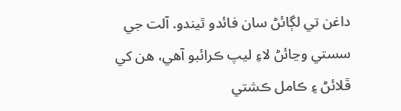داغن تي لڳائڻ سان فائدو ٿيندو. آلت جي سستي وڃائڻ لاءِ ليپ ڪرائبو آهي، هن کي ڦلائڻ ۽ ڪامل ڪشتي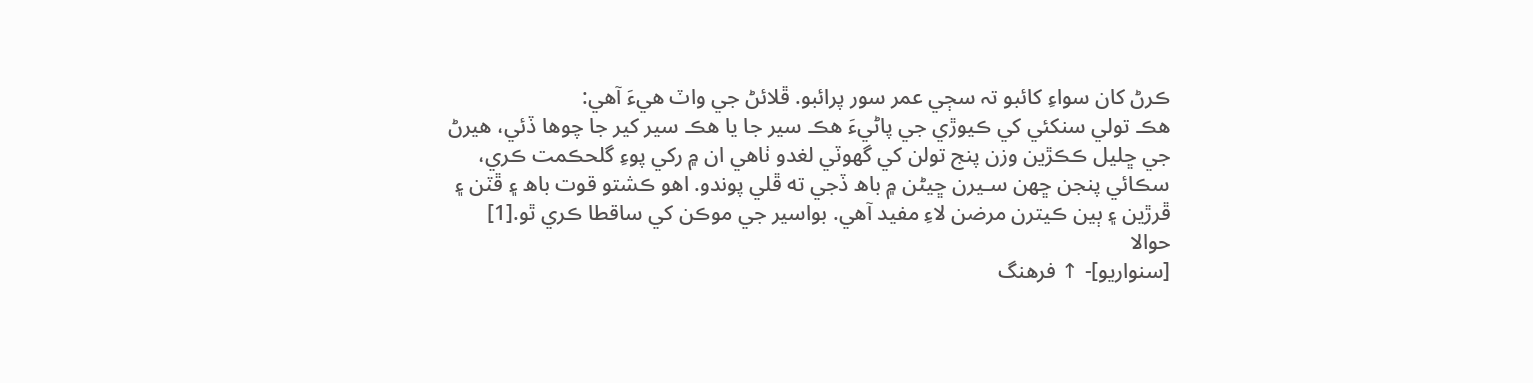ڪرڻ کان سواءِ کائبو تہ سڄي عمر سور پرائبو. ڦلائڻ جي واٽ هيءَ آهي:
هڪ تولي سنکئي کي ڪيوڙي جي پاڻيءَ هڪ سير جا يا هڪ سير کير جا چوها ڏئي، هيرڻ جي ڇليل ڪڪڙين وزن پنج تولن کي گهوٽي لغدو ٺاهي ان ۾ رکي پوءِ گلحڪمت ڪري، سڪائي پنجن ڇهن سـيرن ڇيڻن ۾ باھ ڏجي ته ڦلي پوندو. اهو ڪشتو قوت باھ ۽ ڦٽن ۽ ڦرڙين ۽ ٻين ڪيترن مرضن لاءِ مفيد آهي. بواسير جي موڪن کي ساقطا ڪري ٿو.[1]
حوالا
[سنواريو]- ↑ فرھنگ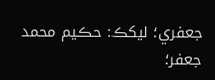جعفري؛ ليکڪ: حڪيم محمد جعفر؛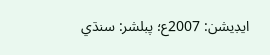ايڊيشن: 2007ع؛ پبلشر: سنڌي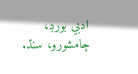ادبي بورڊ، ڄامشورو، سنڌ.